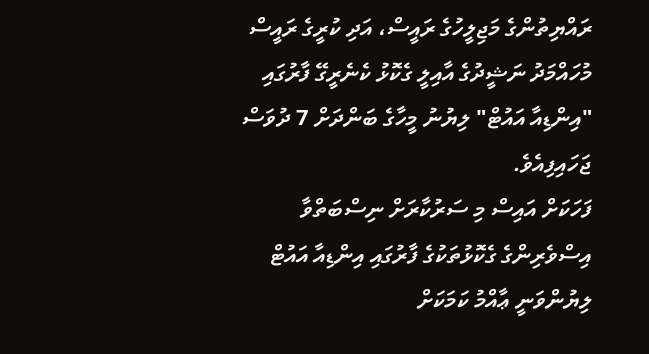ރައްޔިތުންގެ މަޖިލީހުގެ ރައީސް، އަދި ކުރީގެ ރައީސް މުހައްމަދު ނަޝީދުގެ އާއިލީ ގެކޮޅު ކެނެރީގޭ ފާރުގައި "އިންޑިއާ އައުޓް" ލިޔުނު މީހާގެ ބަންދަށް 7 ދުވަސް ޖަހައިފިއެވެ.
ފަހަކަށް އައިސް މި ސަރުކާރަށް ނިސްބަތްވާ އިސްވެރިންގެ ގެކޮޅުތަކުގެ ފާރުގައި އިންޑިއާ އައުޓް ލިޔުންވަނީ ޢާއްމު ކަމަކަށް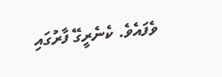ވެފައެވެ. ކެނެރީގޭ ފާރުގައި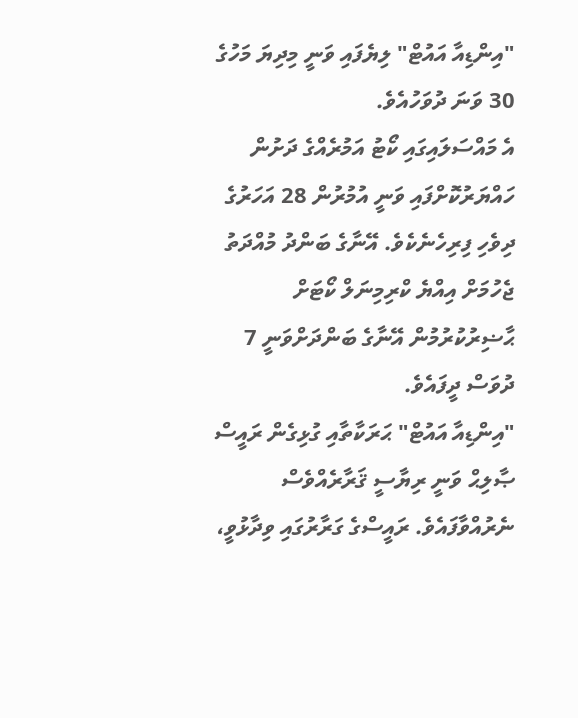"އިންޑިއާ އައުޓް" ލިޔެފައި ވަނީ މިދިޔަ މަހުގެ 30 ވަނަ ދުވަހުއެވެ.
އެ މައްސަލައިގައި ކޯޓު އަމުރެއްގެ ދަށުން ހައްޔަރުކޮށްފައި ވަނީ އުމުރުން 28 އަހަރުގެ ދިވެހި ފިރިހެނެކެވެ. އޭނާގެ ބަންދު މުއްދަތު ޖެހުމަށް އިއްޔެ ކްރިމިނަލް ކޯޓަށް ޙާޟިރުކުރުމުން އޭނާގެ ބަންދަށްވަނީ 7 ދުވަސް ދީފައެވެ.
"އިންޑިއާ އައުޓް" ޙަރަކާތާއި ގުޅިގެން ރައީސް ޞާލިޙް ވަނީ ރިޔާސީ ޤަރާރެއްވެސް ނެރުއްވާފައެވެ. ރައީސްގެ ގަރާރުގައި ވިދާޅުވީ،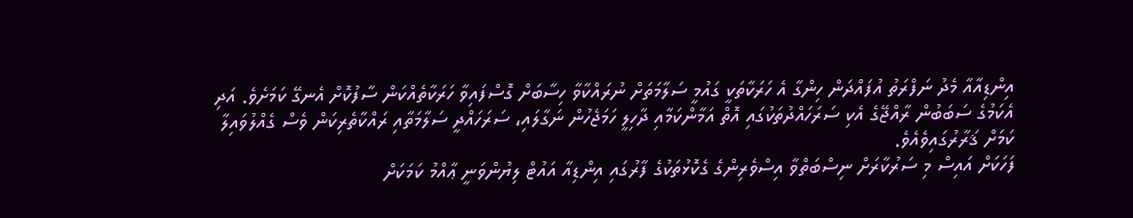އިންޑިއާއާ މެދު ނަފްރަތު އުފައްދަން ހިންގާ އެ ހަރަކާތަކީ ގައުމީ ސަލާމަތަށް ނުރައްކާވާ ހިސާބަށް ގޮސްފައިވާ ހަރަކާތެއްކަން ސާފުކޮށް އެނގޭ ކަމަށެވެ. އަދި އެކަމުގެ ސަބަބުން ރާއްޖޭގެ އެކި ސަރަހައްދުތަކުގައި އޮތް އަމާންކަމާއި ދާހިލީ ހަމަޖެހުން ނަގާލައި، ސަރަހައްދީ ސަލާމަތާއި ރައްކާތެރިކަން ވެސް ގެއްލުވައިލާ ކަމަށް ޤަރާރުގައިވެއެވެ.
ފަހަކަށް އައިސް މި ސަރުކާރަށް ނިސްބަތްވާ އިސްވެރިންގެ ގެކޮޅުތަކުގެ ފާރުގައި އިންޑިއާ އައުޓް ލިޔުންވަނީ ޢާއްމު ކަމަކަށް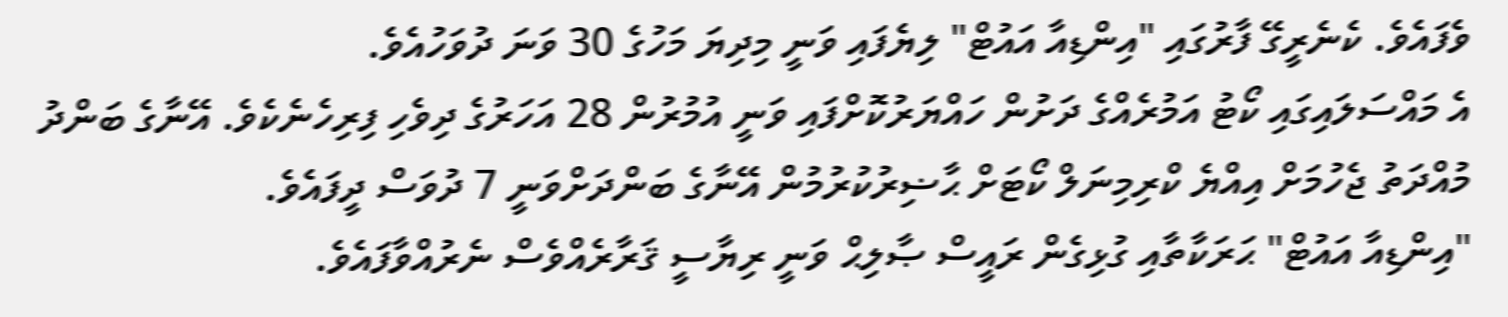ވެފައެވެ. ކެނެރީގޭ ފާރުގައި "އިންޑިއާ އައުޓް" ލިޔެފައި ވަނީ މިދިޔަ މަހުގެ 30 ވަނަ ދުވަހުއެވެ.
އެ މައްސަލައިގައި ކޯޓު އަމުރެއްގެ ދަށުން ހައްޔަރުކޮށްފައި ވަނީ އުމުރުން 28 އަހަރުގެ ދިވެހި ފިރިހެނެކެވެ. އޭނާގެ ބަންދު މުއްދަތު ޖެހުމަށް އިއްޔެ ކްރިމިނަލް ކޯޓަށް ޙާޟިރުކުރުމުން އޭނާގެ ބަންދަށްވަނީ 7 ދުވަސް ދީފައެވެ.
"އިންޑިއާ އައުޓް" ޙަރަކާތާއި ގުޅިގެން ރައީސް ޞާލިޙް ވަނީ ރިޔާސީ ޤަރާރެއްވެސް ނެރުއްވާފައެވެ.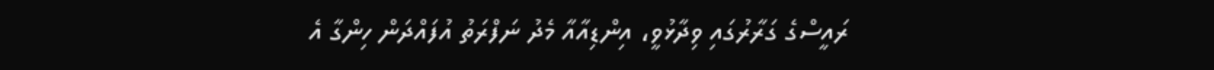ރައީސްގެ ގަރާރުގައި ވިދާޅުވީ، އިންޑިއާއާ މެދު ނަފްރަތު އުފައްދަން ހިންގާ އެ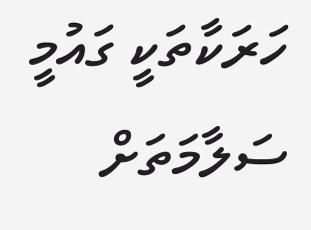ހަރަކާތަކީ ގައުމީ ސަލާމަތަށް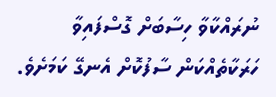ނުރައްކާވާ ހިސާބަށް ގޮސްފައިވާ ހަރަކާތެއްކަން ސާފުކޮށް އެނގޭ ކަމަށެވެ.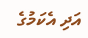އަދި އެކަމުގެ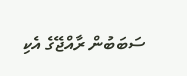ސަބަބުން ރާއްޖޭގެ އެކި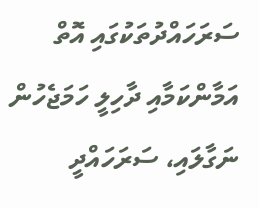ސަރަހައްދުތަކުގައި އޮތް އަމާންކަމާއި ދާހިލީ ހަމަޖެހުން ނަގާލައި، ސަރަހައްދީ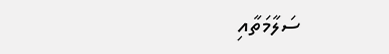ސަލާމަތާއި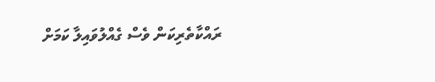ރައްކާތެރިކަން ވެސް ގެއްލުވައިލާ ކަމަށް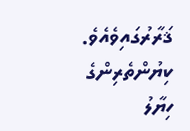ޤަރާރުގައިވެއެވެ.
ކިޔުންތެރިންގެ ހިޔާލު